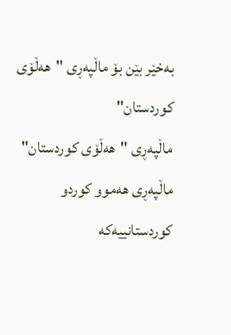بەخێر بێن بۆ ماڵپەڕی‌ "هەڵۆی‌ كوردستان"                                ماڵپەڕی‌ "هەڵۆی‌ كوردستان" ماڵپەڕی‌ هەموو كورد‌و كوردستانییەكە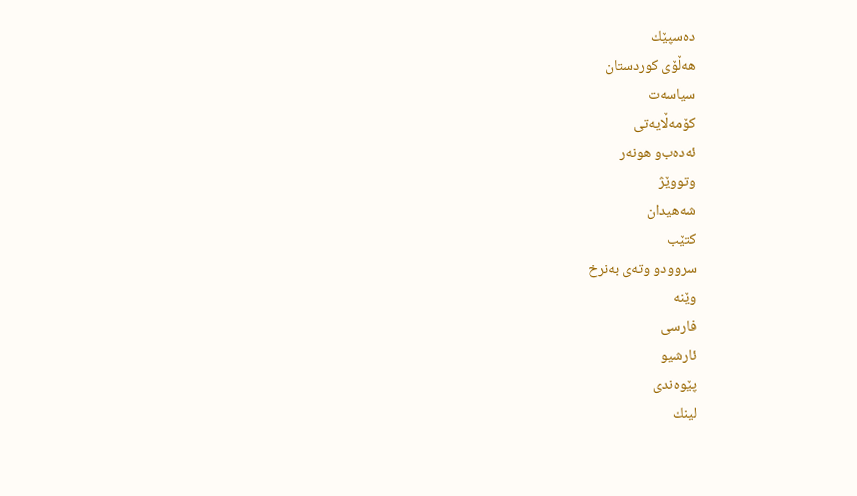ده‌سپێك
هه‌ڵۆی‌ كوردستان
سیاسه‌ت
كۆمه‌ڵایه‌تی‌
ئه‌ده‌ب‌و هونه‌ر
وتووێژ
شه‌هیدان
كتێب
سروود‌و وته‌ی‌ به‌نرخ
وێنه
فارسی
ئارشیو
پێوه‌ندی‌
لینك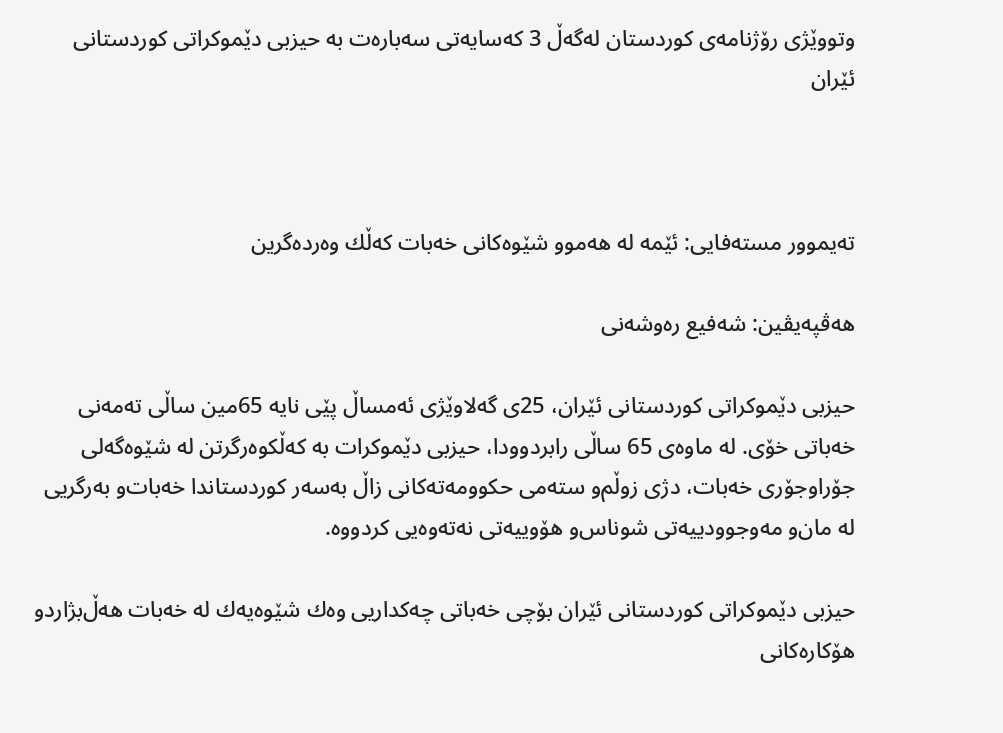وتووێژی‌ رۆژنامه‌ی‌ كوردستان له‌گه‌ڵ‌ 3 كه‌سایه‌تی‌ سه‌باره‌ت به‌ حیزبی‌ دێموكراتی‌ كوردستانی‌ ئێران



ته‌یموور مسته‌فایی‌: ئێمه‌ له‌ هه‌موو شێوه‌كانی‌ خه‌بات كه‌ڵك وه‌رده‌گرین

هه‌ڤپه‌یڤین: شه‌فیع ره‌وشه‌نی‌

حیزبی‌ دێموكراتی‌ كوردستانی‌ ئێران، 25ی‌ گه‌لاوێژی‌ ئه‌مساڵ‌ پێی‌ نایه‌ 65مین ساڵی‌ ته‌مه‌نی‌ خه‌باتی‌ خۆی‌. له‌ ماوه‌ی‌ 65 ساڵی‌ رابردوودا، حیزبی‌ دێموكرات به‌ كه‌ڵكوه‌رگرتن له‌ شێوه‌گه‌لی‌ جۆراوجۆری‌ خه‌بات، دژی‌ زوڵم‌و سته‌می‌ حكوومه‌ته‌كانی‌ زاڵ‌ به‌سه‌ر كوردستاندا خه‌بات‌و به‌رگریی‌ له‌ مان‌و مه‌وجوودییه‌تی‌ شوناس‌و هۆوییه‌تی‌ نه‌ته‌وه‌یی‌ كردووه‌.

حیزبی‌ دێموكراتی‌ كوردستانی‌ ئێران بۆچی‌ خه‌باتی‌ چه‌كداریی‌ وه‌ك ‌شێوه‌یه‌ك له‌ خه‌بات هه‌ڵ‌بژارد‌و هۆكاره‌كانی‌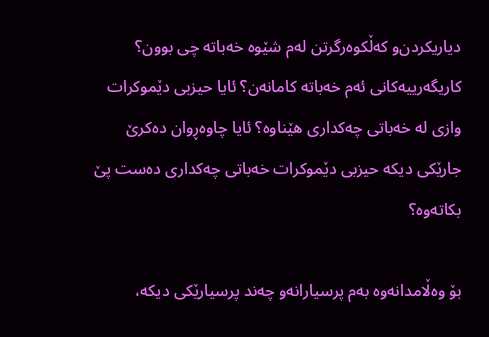دیاریكردن‌و كه‌ڵكوه‌رگرتن له‌م شێوه‌ خه‌باته‌ چی بوون؟ كاریگه‌رییه‌كانی‌ ئه‌م خه‌باته‌ كامانه‌ن؟ ئایا حیزبی‌ دێموكرات وازی‌ له‌ خه‌باتی‌ چه‌كداری‌ هێناوه‌؟ ئایا چاوه‌ڕوان ده‌كرێ‌ جارێكی‌ دیكه‌ حیزبی‌ دێموكرات خه‌باتی‌ چه‌كداری‌ ده‌ست پێ‌ بكاته‌وه‌؟

بۆ وه‌ڵامدانه‌وه‌ به‌م پرسیارانه‌‌و چه‌ند پرسیارێكی‌ دیكه‌،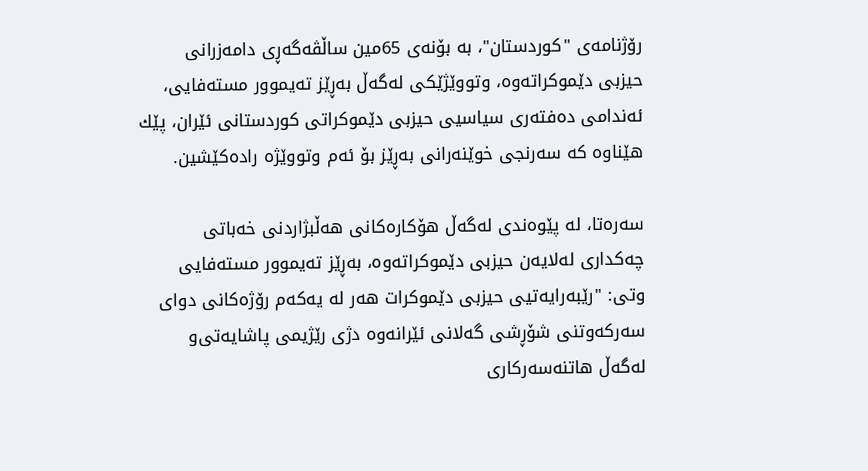رۆژنامه‌ی‌ "كوردستان"، به‌ بۆنه‌ی‌ 65مین ساڵڤه‌گه‌ڕی‌ دامه‌زرانی‌ حیزبی‌ دێموكراته‌وه‌، وتووێژێكی‌ له‌گه‌ڵ‌ به‌ڕێز ته‌یموور مسته‌فایی‌، ئه‌ندامی‌ ده‌فته‌ری‌ سیاسیی‌ حیزبی‌ دێموكراتی‌ كوردستانی‌ ئێران، پێك هێناوه‌ كه‌ سه‌رنجی‌ خوێنه‌رانی‌ به‌ڕێز بۆ ئه‌م وتووێژه‌ راده‌كێشین.

سه‌ره‌تا، له‌ پێوه‌ندی‌ له‌گه‌ڵ‌ هۆكاره‌كانی‌ هه‌ڵبژاردنی‌ خه‌باتی‌ چه‌كداری‌ له‌لایه‌ن حیزبی‌ دێموكراته‌وه‌، به‌ڕێز ته‌یموور مسته‌فایی‌ وتی‌: "رێبه‌رایه‌تیی‌ حیزبی‌ دێموكرات هه‌ر له‌ یه‌كه‌م رۆژه‌كانی‌ دوای‌ سه‌ركه‌وتنی‌ شۆڕشی‌ گه‌لانی‌ ئێرانه‌وه‌ دژی‌ رێژیمی‌ پاشایه‌تی‌‌و له‌گه‌ڵ‌ هاتنه‌سه‌ركاری‌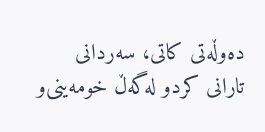ده‌وڵه‌تی‌ كاتی‌، سه‌ردانی‌ تارانی‌ كرد‌و له‌گه‌ڵ‌ خومه‌ینی‌‌و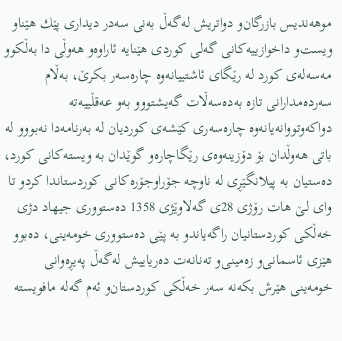موهه‌ندیس بازرگان‌و دواتریش له‌گه‌ڵ‌ به‌نی‌ سه‌در دیداری‌ پێك هێنا‌و ویست‌و داخوازییه‌كانی‌ گه‌لی‌ كوردی‌ هێنایه‌ ئاراوه‌‌و هه‌وڵی‌ دا به‌ڵكوو مه‌سه‌له‌ی‌ كورد له‌ رێگای‌ ئاشتییانه‌وه‌ چاره‌سه‌ر بكرێ‌، به‌ڵام سه‌رده‌مدارانی‌ تازه‌ به‌ده‌سه‌ڵات گه‌یشتوو‌و به‌و عه‌قڵییه‌ته‌ دواكه‌وتووانه‌یانه‌وه‌ چاره‌سه‌ری‌ كێشه‌ی‌ كوردیان له‌ به‌رنامه‌دا نه‌بوو‌و له‌ باتی‌ هه‌وڵدان بۆ دۆزینه‌وه‌ی‌ رێگاچاره‌‌و گوێدان به‌ ویسته‌كانی‌ كورد، ده‌ستیان به‌ پیلانگێڕی‌ له‌ ناوچه‌ جۆراوجۆره‌كانی‌ كوردستاندا كرد‌و تا وای‌ لـێ‌ هات رۆژی‌ 28ی‌ گه‌لاوێژی‌ 1358 ده‌ستووری‌ جیهاد دژی‌ خه‌ڵكی‌ كوردستانیان راگه‌یاند‌و به‌ پێی‌ ده‌ستووری‌ خومه‌ینی‌، ده‌بوو هێزی‌ ئاسمانی‌‌و زه‌مینی‌‌و ته‌نانه‌ت ده‌ریاییش له‌گه‌ڵ‌ په‌یڕه‌وانی‌ خومه‌ینی‌ هێرش بكه‌نه‌ سه‌ر خه‌ڵكی‌ كوردستان‌و ئه‌م گه‌له‌ مافویسته‌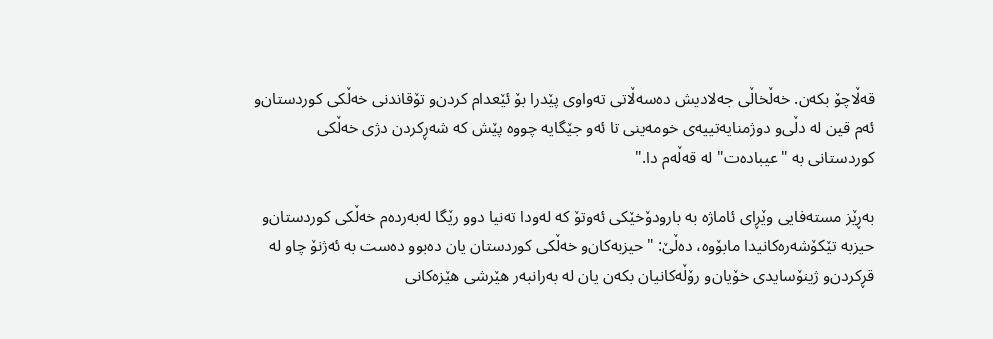قه‌ڵاچۆ بكه‌ن. خه‌ڵخاڵی‌ جه‌لادیش ده‌سه‌ڵاتی‌ ته‌واوی‌ پێدرا بۆ ئێعدام كردن‌و تۆقاندنی‌ خه‌ڵكی‌ كوردستان‌و ئه‌م قین له‌ دڵی‌‌و دوژمنایه‌تییه‌ی‌ خومه‌ینی‌ تا ئه‌و جێگایه‌ چووه‌ پێش كه‌ شه‌ڕكردن دژی‌ خه‌ڵكی‌ كوردستانی‌ به‌ "عیباده‌ت" له‌ قه‌ڵه‌م دا."

به‌ڕێز مسته‌فایی‌ وێڕای‌ ئاماژه‌ به‌ بارودۆخێكی‌ ئه‌وتۆ كه‌ له‌ودا ته‌نیا دوو رێگا له‌به‌رده‌م خه‌ڵكی‌ كوردستان‌و حیزبه‌ تێكۆشه‌ره‌كانیدا مابۆوه‌، ده‌ڵێ‌: "حیزبه‌كان‌و خه‌ڵكی‌ كوردستان یان ده‌بوو ده‌ست به‌ ئه‌ژنۆ چاو له‌ قڕكردن‌و ژینۆسایدی‌ خۆیان‌و رۆڵه‌كانیان بكه‌ن یان له‌ به‌رانبه‌ر هێرشی‌ هێزه‌كانی‌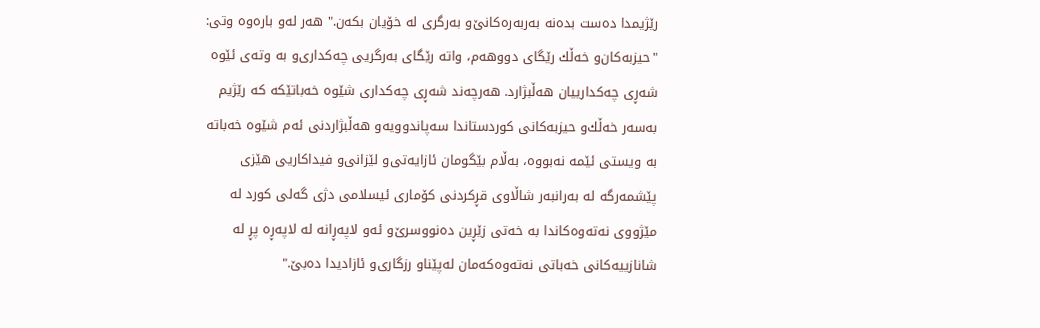رێژیمدا ده‌ست بده‌نه‌ به‌ربه‌ره‌كانێ‌‌و به‌رگری‌ له‌ خۆیان بكه‌ن." هه‌ر له‌و باره‌وه‌ وتی‌: "حیزبه‌كان‌و خه‌ڵك رێگای‌ دووهه‌م، واته‌ رێگای‌ به‌رگریی‌ چه‌كداری‌‌و به‌ وته‌ی‌ ئێوه‌ شه‌ڕی‌ چه‌كدارییان هه‌ڵبژارد. هه‌رچه‌ند شه‌ڕی‌ چه‌كداری‌ شێوه‌ خه‌باتێكه‌ كه‌ رێژیم به‌سه‌ر خه‌ڵك‌و حیزبه‌كانی‌ كوردستاندا سه‌پاندوویه‌‌و هه‌ڵبژاردنی‌ ئه‌م شێوه‌ خه‌باته‌ به‌ ویستی‌ ئێمه‌ نه‌بووه‌، به‌ڵام بێگومان ئازایه‌تی‌‌و لێزانی‌‌و فیداكاریی‌ هێزی‌ پێشمه‌رگه‌ له‌ به‌رانبه‌ر شاڵاوی‌ قڕكردنی‌ كۆماری‌ ئیسلامی‌ دژی‌ گه‌لی‌ كورد له‌ مێژووی‌ نه‌ته‌وه‌كاندا به‌ خه‌تی‌ زێڕین ده‌نووسرێ‌‌و ئه‌و لاپه‌ڕانه‌ له‌ لاپه‌ڕه‌ پڕ له‌ شانازییه‌كانی‌ خه‌باتی‌ نه‌ته‌وه‌كه‌مان له‌پێناو رزگاری‌‌و ئازادیدا ده‌بێ‌."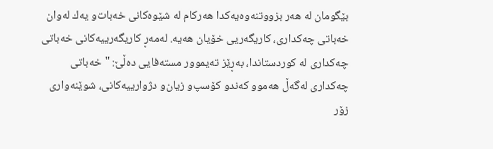بێگومان له‌ هه‌ر بزووتنه‌وه‌یه‌كدا هه‌ركام له‌ شێوه‌كانی‌ خه‌بات‌و یه‌ك له‌وان خه‌باتی‌ چه‌كداری‌، كاریگه‌ریی‌ خۆیان هه‌یه‌. له‌مه‌ڕ كاریگه‌رییه‌كانی‌ خه‌باتی‌ چه‌كداری‌ له‌ كوردستاندا، به‌ڕێز ته‌یموور مسته‌فایی‌ ده‌ڵێ‌: "خه‌باتی‌ چه‌كداری‌ له‌گه‌ڵ‌ هه‌موو كه‌ند‌و كۆسپ‌و زیان‌و دژوارییه‌كانی‌، شوێنه‌واری‌ زۆر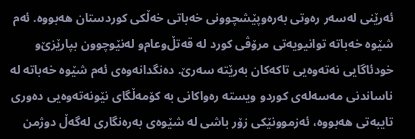ئه‌رێنی‌ له‌سه‌ر ره‌وتی‌ به‌ره‌وپێشچوونی‌ خه‌باتی‌ خه‌ڵكی‌ كوردستان هه‌بووه‌. ئه‌م شێوه‌ خه‌باته‌ توانیویه‌تی‌ مرۆڤی‌ كورد له‌ قه‌تڵ‌‌وعام‌و له‌نێوچوون بپارێزێ‌‌و خودئاگایی‌ نه‌ته‌وه‌یی‌ تاكه‌كان به‌رێته‌ سه‌رێ‌. ده‌نگدانه‌وه‌ی‌ ئه‌م شێوه‌ خه‌باته‌ له‌ ناساندنی‌ مه‌سه‌له‌ی‌ كورد‌و ویسته‌ ره‌واكانی‌ به‌ كۆمه‌ڵگای‌ نێونه‌ته‌وه‌یی‌ ده‌وری‌ تایبه‌تی‌ هه‌بووه‌، ئه‌زموونێكی‌ زۆر باشی‌ له‌ شێوه‌ی‌ به‌ره‌نگاری‌ له‌گه‌ڵ‌ دوژمن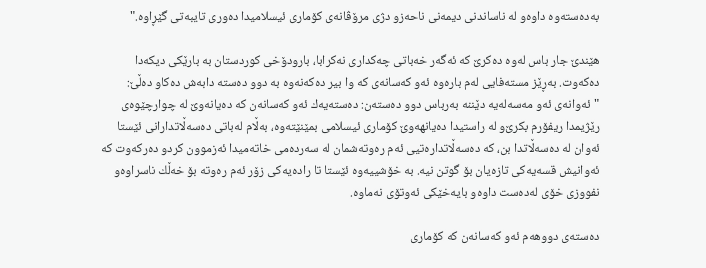به‌ده‌سته‌وه‌ داوه‌‌و له‌ ناساندنی‌ دیمه‌نی‌ ناحه‌ز‌و دژی‌ مرۆڤانه‌ی‌ كۆماری‌ ئیسلامیدا ده‌وری‌ تایبه‌تی‌ گێڕاوه‌."

هێندێ‌ جار باس له‌وه‌ ده‌كرێ‌ كه‌ ئه‌گه‌ر خه‌باتی‌ چه‌كداری‌ نه‌كرابا، بار‌ودۆخی‌ كوردستان به‌ بارێكی‌ دیكه‌دا ده‌كه‌وت. به‌ڕێز مسته‌فایی‌ له‌م باره‌وه‌ ئه‌و كه‌سانه‌ی‌ كه‌ وا بیر ده‌كه‌نه‌وه‌ به‌ دوو ده‌سته‌ دابه‌ش ده‌كا‌و ده‌ڵێ‌: "ئه‌وانه‌ی‌ ئه‌و مه‌سه‌له‌یه‌ دێننه‌ به‌رباس دوو ده‌سته‌ن: ده‌سته‌یه‌ك ئه‌و كه‌سانه‌ن كه‌ ده‌یانه‌وێ‌ له‌ چوارچێوه‌ی‌ رێژیمدا ریفۆرم بكرێ‌‌و له‌ راستیدا ده‌یانهه‌وێ‌ كۆماری‌ ئیسلامی‌ بمێنێته‌وه‌، به‌ڵام له‌باتی‌ ده‌سه‌ڵاتدارانی‌ ئێستا ئه‌وان له‌ ده‌سه‌ڵاتدا بن، كه‌ ده‌سه‌ڵاتداره‌تیی‌ ئه‌م ره‌وته‌شمان له‌ سه‌رده‌می‌ خاته‌میدا ئه‌زموون كرد‌و ده‌ركه‌وت كه‌ ئه‌وانیش قسه‌یه‌كی‌ تازه‌یان بۆ گوتن نیه‌. به‌ خۆشییه‌وه‌ ئێستا تا راده‌یه‌كی‌ زۆر ئه‌م ره‌وته‌ بۆ خه‌ڵك ناسراوه‌‌و نفووزی‌ خۆی‌ له‌ده‌ست داوه‌‌و بایه‌خێكی‌ ئه‌وتۆی‌ نه‌ماوه‌.

ده‌سته‌ی‌ دووهه‌م ئه‌و كه‌سانه‌ن كه‌ كۆماری‌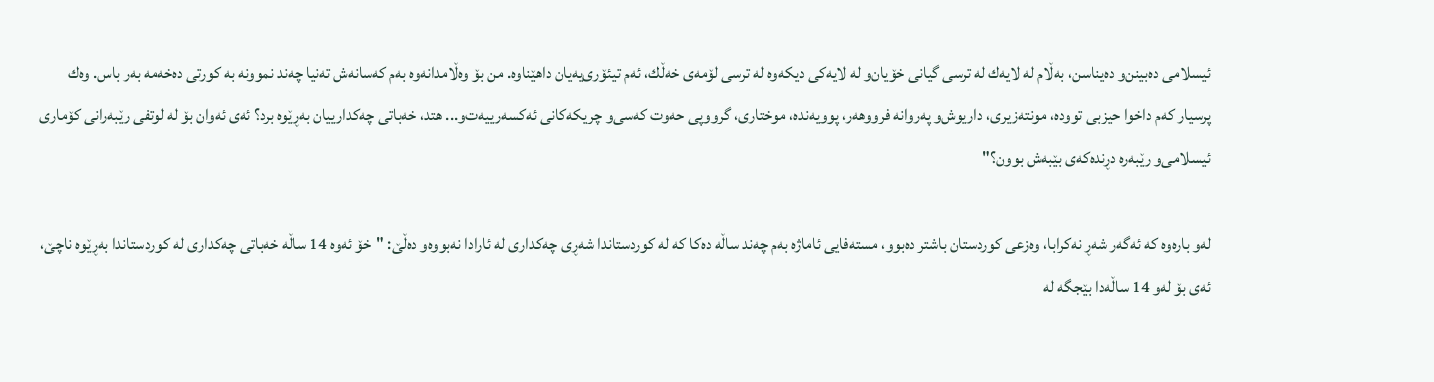ئیسلامی‌ ده‌بینن‌و ده‌یناسن، به‌ڵام له‌ لایه‌ك له‌ ترسی‌ گیانی‌ خۆیان‌و له‌ لایه‌كی‌ دیكه‌وه‌ له‌ ترسی‌ لۆمه‌ی‌ خه‌ڵك، ئه‌م تیئۆری‌یه‌یان داهێناوه‌. من بۆ وه‌ڵامدانه‌وه‌ به‌م كه‌سانه‌ش ته‌نیا چه‌ند نموونه‌ به‌ كورتی‌ ده‌خه‌مه‌ به‌ر باس. وه‌ك پرسیار كه‌م داخوا حیزبی‌ تووده‌، مونته‌زیری‌، داریوش‌و په‌روانه‌ فرووهه‌ر، پوویه‌نده‌، موختاری‌، گرووپی‌ حه‌وت كه‌سی‌‌و چریكه‌كانی‌ ئه‌كسه‌رییه‌ت‌و... هتد، خه‌باتی‌ چه‌كدارییان به‌ڕێوه‌ برد؟ ئه‌ی‌ ئه‌وان بۆ له‌ لوتفی‌ رێبه‌رانی‌ كۆماری‌ ئیسلامی‌‌و رێبه‌ره‌ دڕنده‌كه‌ی‌ بێبه‌ش بوون؟"

له‌و باره‌وه‌ كه‌ ئه‌گه‌ر شه‌ڕ نه‌كرابا، وه‌زعی‌ كوردستان باشتر ده‌بوو، مسته‌فایی‌ ئاماژه‌ به‌م چه‌ند ساڵه‌ ده‌كا كه‌ له‌ كوردستاندا شه‌ڕی‌ چه‌كداری‌ له‌ ئارادا نه‌بووه‌‌و ده‌ڵێ‌: "خۆ ئه‌وه‌ 14 ساڵه‌ خه‌باتی‌ چه‌كداری‌ له‌ كوردستاندا به‌ڕێوه‌ ناچێ‌، ئه‌ی‌ بۆ له‌و 14 ساڵه‌دا بێجگه‌ له‌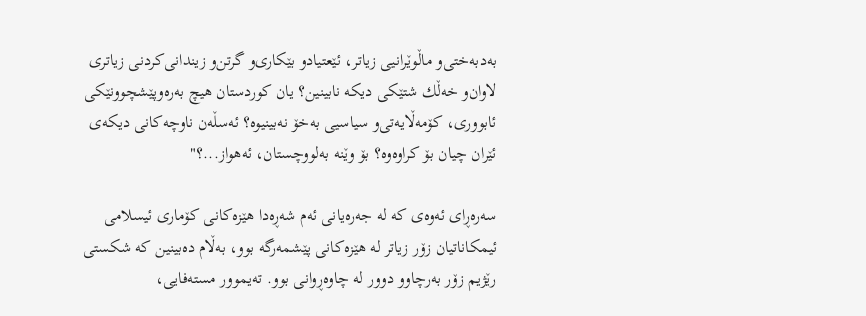به‌دبه‌ختی‌‌و ماڵوێرانیی‌ زیاتر، ئێعتیاد‌و بێكاری‌‌و گرتن‌و زیندانی‌كردنی‌ زیاتری‌ لاوان‌و خه‌ڵك شتێكی‌ دیكه‌ نابینین؟ یان كوردستان هیچ به‌ره‌وپێشچوونێكی‌ ئابووری‌، كۆمه‌ڵایه‌تی‌‌و سیاسیی‌ به‌خۆ نه‌بینیوه‌؟ ئه‌سڵه‌ن ناوچه‌كانی‌ دیكه‌ی‌ ئێران چیان بۆ كراوه‌وه‌؟ بۆ وێنه‌ به‌لووچستان، ئه‌هواز...؟"

سه‌ره‌ڕای‌ ئه‌وه‌ی‌ كه‌ له‌ جه‌ره‌یانی‌ ئه‌م شه‌ڕه‌دا هێزه‌كانی‌ كۆماری‌ ئیسلامی‌ ئیمكاناتیان زۆر زیاتر له‌ هێزه‌كانی‌ پێشمه‌رگه‌ بوو، به‌ڵام ده‌بینین كه‌ شكستی‌ رێژیم زۆر به‌رچاو‌و دوور له‌ چاوه‌ڕوانی‌ بوو. ته‌یموور مسته‌فایی‌،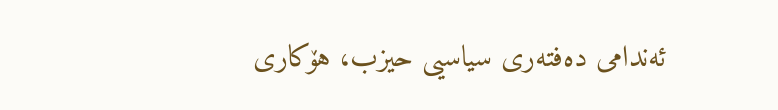ئه‌ندامی‌ ده‌فته‌ری‌ سیاسیی‌ حیزب، هۆكاری‌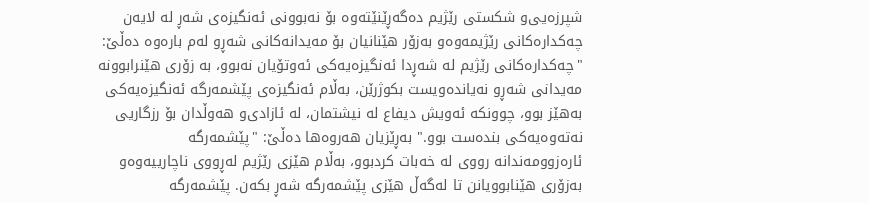شپرزه‌یی‌‌و شكستی‌ رێژیم ده‌گه‌ڕێنێته‌وه‌ بۆ نه‌بوونی‌ ئه‌نگیزه‌ی‌ شه‌ڕ له‌ لایه‌ن چه‌كداره‌كانی‌ رێژیمه‌وه‌‌و به‌زۆر هێنانیان بۆ مه‌یدانه‌كانی‌ شه‌ڕ‌و له‌م باره‌وه‌ ده‌ڵێ‌: "چه‌كداره‌كانی‌ رێژیم له‌ شه‌ڕدا ئه‌نگیزه‌یه‌كی‌ ئه‌وتۆیان نه‌بوو، به‌ زۆری‌ هێنرابوونه‌ مه‌یدانی‌ شه‌ڕ‌و نه‌یانده‌ویست بكوژرێن، به‌ڵام ئه‌نگیزه‌ی‌ پێشمه‌رگه‌ ئه‌نگیزه‌یه‌كی‌ به‌هێز بوو، چوونكه‌ ئه‌ویش دیفاع له‌ نیشتمان، له‌ ئازادی‌‌و هه‌وڵدان بۆ رزگاریی‌ نه‌ته‌وه‌یه‌كی‌ بنده‌ست بوو." به‌ڕێزیان هه‌روه‌ها ده‌ڵێ‌: "پێشمه‌رگه‌ ئاره‌زوومه‌ندانه‌ رووی‌ له‌ خه‌بات كردبوو، به‌ڵام هێزی‌ رێژیم له‌ڕووی‌ ناچارییه‌وه‌‌و به‌زۆری‌ هێنابوویانن تا له‌گه‌ڵ‌ هێزی‌ پێشمه‌رگه‌ شه‌ڕ بكه‌ن. پێشمه‌رگه‌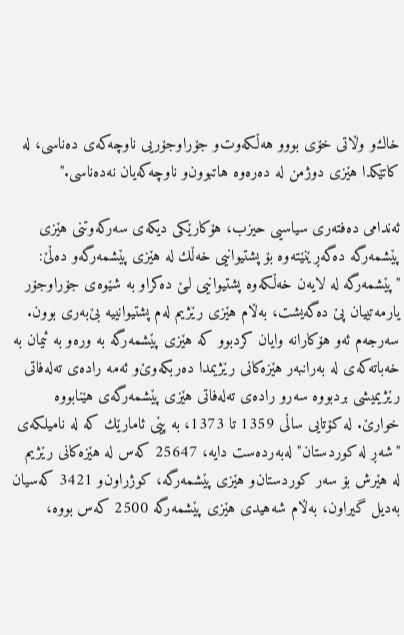خاك‌و وڵاتی‌ خۆی‌ بوو‌و هه‌ڵكه‌وت‌و جۆراوجۆریی‌ ناوچه‌كه‌ی‌ ده‌ناسی‌، له‌ كاتێكدا هێزی‌ دوژمن له‌ ده‌ره‌وه‌ هاتبوون‌و ناوچه‌كه‌یان نه‌ده‌ناسی‌."

ئه‌ندامی‌ ده‌فته‌ری‌ سیاسیی‌ حیزب، هۆكارێكی‌ دیكه‌ی‌ سه‌ركه‌وتنی‌ هێزی‌ پێشمه‌رگه‌ ده‌گه‌ڕێنێته‌وه‌ بۆ پشتیوانیی‌ خه‌ڵك له‌ هێزی‌ پێشمه‌رگه‌‌و ده‌ڵێ‌: "پێشمه‌رگه‌ له‌ لایه‌ن خه‌ڵكه‌وه‌ پشتیوانیی‌ لـێ‌ ده‌كرا‌و به‌ شێوه‌ی‌ جۆراوجۆر یارمه‌تییان پێ‌ ده‌گه‌یشت، به‌ڵام هێزی‌ رێژیم له‌م پشتیوانییه‌ بێ‌به‌ری‌ بوون. سه‌رجه‌م ئه‌و هۆكارانه‌ وایان كردبوو كه‌ هێزی‌ پێشمه‌رگه‌ به‌ وره‌‌و به‌ ئیمان به‌ خه‌باته‌كه‌ی‌ له‌ به‌رانبه‌ر هێزه‌كانی‌ رێژیمدا ده‌ربكه‌وێ‌‌و ئه‌مه‌ راده‌ی‌ ته‌له‌فاتی‌ رێژیمیشی‌ بردبووه‌ سه‌ر‌و راده‌ی‌ ته‌له‌فاتی‌ هێزی‌ پێشمه‌رگه‌ی‌ هێنابووه‌ خوارێ‌. له‌ كۆتایی‌ ساڵی‌ 1359 تا 1373، به‌ پێی‌ ئامارێك كه‌ له‌ نامیلكه‌ی‌ "شه‌ڕ له‌ كوردستان" له‌به‌رده‌ست دایه‌، 25647 كه‌س له‌ هێزه‌كانی‌ رێژیم له‌ هێرش بۆ سه‌ر كوردستان‌و هێزی‌ پێشمه‌رگه‌، كوژراون‌و 3421 كه‌سیان به‌دیل گیراون، به‌ڵام شه‌هیدی‌ هێزی‌ پێشمه‌رگه‌ 2500 كه‌س بووه‌،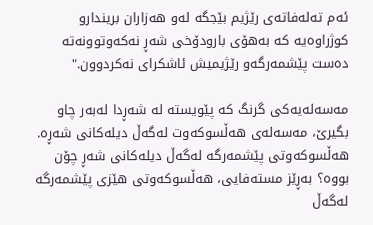ئه‌م ته‌له‌فاته‌ی‌ رێژیم بێجگه‌ له‌و هه‌زاران بریندار‌و كوژراوه‌یه‌ كه‌ به‌هۆی‌ بار‌ودۆخی‌ شه‌ڕ نه‌كه‌وتوونه‌ته‌ ده‌ست پێشمه‌رگه‌‌و رێژیمیش ئاشكرای‌ نه‌كردوون."

مه‌سه‌له‌یه‌كی‌ گرنگ كه‌ پێویسته‌ له‌ شه‌ڕدا له‌به‌ر چاو بگیرێ‌، مه‌سه‌له‌ی‌ هه‌ڵسوكه‌وت له‌گه‌ڵ‌ دیله‌كانی‌ شه‌ڕه‌. هه‌ڵسوكه‌وتی‌ پێشمه‌رگه‌ له‌گه‌ڵ‌ دیله‌كانی‌ شه‌ڕ چۆن بووه‌؟ به‌ڕێز مسته‌فایی‌، هه‌ڵسوكه‌وتی‌ هێزی‌ پێشمه‌رگه‌ له‌گه‌ڵ‌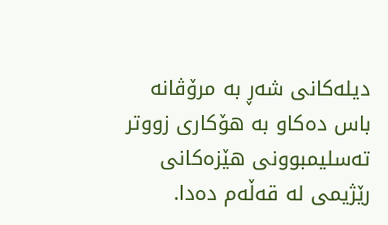دیله‌كانی‌ شه‌ڕ به‌ مرۆڤانه‌ باس ده‌كا‌و به‌ هۆكاری‌ زووتر ته‌سلیمبوونی‌ هێزه‌كانی‌ رێژیمی‌ له‌ قه‌ڵه‌م ده‌دا.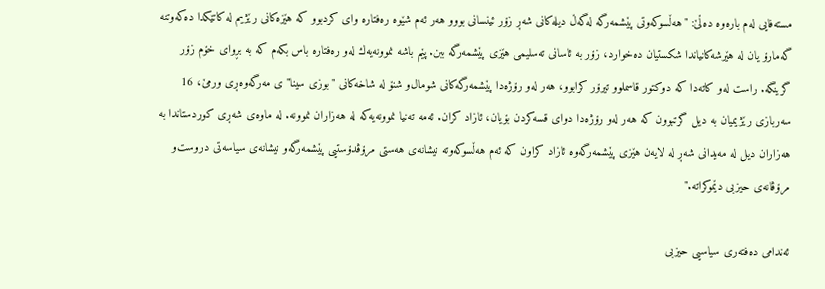مسته‌فایی‌ له‌م باره‌وه‌ ده‌ڵێ‌: "هه‌ڵسوكه‌وتی‌ پێشمه‌رگه‌ له‌گه‌ڵ‌ دیله‌كانی‌ شه‌ڕ زۆر ئینسانی‌ بوو‌و هه‌ر ئه‌م شێوه‌ ره‌فتاره‌ وای‌ كردبوو كه‌ هێزه‌كانی‌ رێژیم له‌ كاتێكدا ده‌كه‌وتنه‌ گه‌مارۆ یان له‌ هێرشه‌كانیاندا شكستیان ده‌خوارد، زۆر به‌ ئاسانی‌ ته‌سلیمی‌ هێزی‌ پێشمه‌رگه‌ ببن. پێم باشه‌ نموونه‌یه‌ك له‌و ره‌فتاره‌ باس بكه‌م كه‌ به‌ بڕوای‌ خۆم زۆر گرینگه‌. راست له‌و كاته‌دا كه‌ دوكتور قاسملوو تیرۆر كرابوو، هه‌ر له‌و رۆژه‌دا پێشمه‌رگه‌كانی‌ شومال‌و شنۆ له‌ شاخه‌كانی‌ "بوزی‌ سینا"ی‌ مه‌رگه‌وه‌ڕی‌ ورمێ‌، 16 سه‌ربازی‌ رێژیمیان به‌ دیل گرتبوون كه‌ هه‌ر له‌و رۆژه‌دا دوای‌ قسه‌كردن بۆیان، ئازاد كران. ئه‌مه‌ ته‌نیا نموونه‌یه‌كه‌ له‌ هه‌زاران نموونه‌. له‌ ماوه‌ی‌ شه‌ڕی‌ كوردستاندا به‌ هه‌زاران دیل له‌ مه‌یدانی‌ شه‌ڕ له‌ لایه‌ن هێزی‌ پێشمه‌رگه‌وه‌ ئازاد كراون كه‌ ئه‌م هه‌ڵسوكه‌وته‌ نیشانه‌ی‌ هه‌ستی‌ مرۆڤدۆستیی‌ پێشمه‌رگه‌‌و نیشانه‌ی‌ سیاسه‌تی‌ دروست‌و مرۆڤانه‌ی‌ حیزبی‌ دێموكراته‌."

ئه‌ندامی‌ ده‌فته‌ری‌ سیاسیی‌ حیزبی‌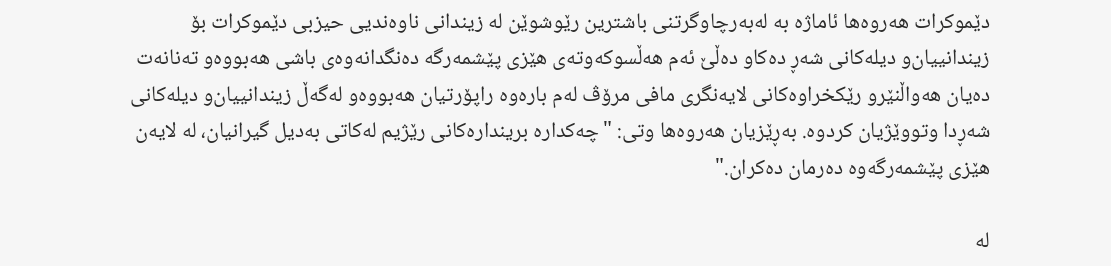دێموكرات هه‌روه‌ها ئاماژه‌ به‌ له‌به‌رچاوگرتنی‌ باشترین رێوشوێن له‌ زیندانی‌ ناوه‌ندیی‌ حیزبی‌ دێموكرات بۆ زیندانییان‌و دیله‌كانی‌ شه‌ڕ ده‌كا‌و ده‌ڵێ‌ ئه‌م هه‌ڵسوكه‌وته‌ی‌ هێزی‌ پێشمه‌رگه‌ ده‌نگدانه‌وه‌ی‌ باشی‌ هه‌بووه‌‌و ته‌نانه‌ت ده‌یان هه‌واڵنێر‌و رێكخراوه‌كانی‌ لایه‌نگری‌ مافی‌ مرۆڤ له‌م باره‌وه‌ راپۆرتیان هه‌بووه‌‌و له‌گه‌ڵ‌ زیندانییان‌و دیله‌كانی‌ شه‌ڕدا وتووێژیان كردوه‌. به‌ڕێزیان هه‌روه‌ها وتی‌: "چه‌كداره‌ برینداره‌كانی‌ رێژیم له‌كاتی‌ به‌دیل گیرانیان، له‌ لایه‌ن هێزی‌ پێشمه‌رگه‌وه‌ ده‌رمان ده‌كران."

له‌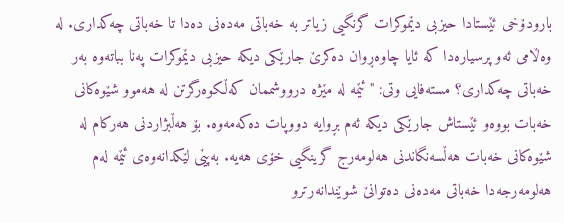بار‌ودۆخی‌ ئێستادا حیزبی‌ دێموكرات گرنگیی‌ زیاتر به‌ خه‌باتی‌ مه‌ده‌نی‌ ده‌دا تا خه‌باتی‌ چه‌كداری‌. له‌ وه‌ڵامی‌ ئه‌و پرسیاره‌دا كه‌ ئایا چاوه‌ڕوان ده‌كرێ‌ جارێكی‌ دیكه‌ حیزبی‌ دێموكرات په‌نا بباته‌وه‌ به‌ر خه‌باتی‌ چه‌كداری‌؟ مسته‌فایی‌ وتی‌: "ئێمه‌ له‌ مێژه‌ درووشممان كه‌ڵكوه‌رگرتن له‌ هه‌موو شێوه‌كانی‌ خه‌بات بووه‌‌و ئێستاش جارێكی‌ دیكه‌ ئه‌م بڕوایه‌ دووپات ده‌كه‌مه‌وه‌. بۆ هه‌ڵبژاردنی‌ هه‌ركام له‌ شێوه‌كانی‌ خه‌بات هه‌ڵسه‌نگاندنی‌ هه‌لومه‌رج گرینگیی‌ خۆی‌ هه‌یه‌. به‌پێی‌ لێكدانه‌وه‌ی‌ ئێمه‌ له‌م هه‌لومه‌رجه‌دا خه‌باتی‌ مه‌ده‌نی‌ ده‌توانێ‌ شوێندانه‌رتر‌و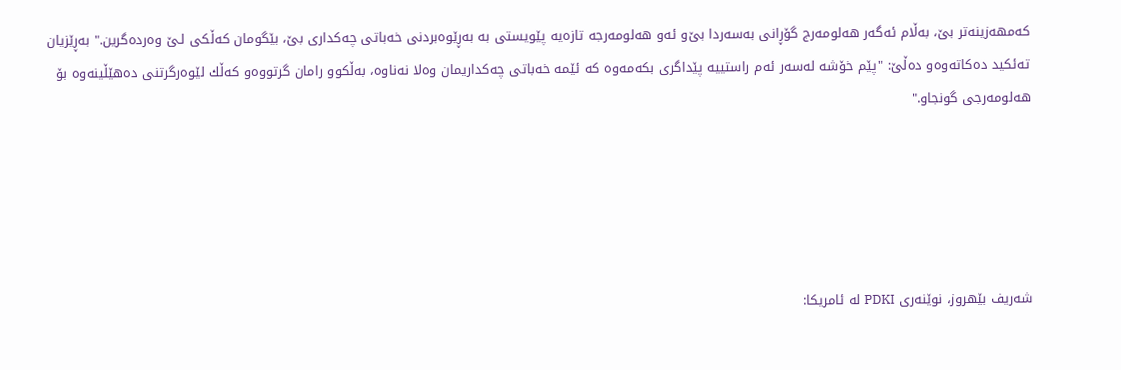كه‌مهه‌زینه‌تر بێ‌، به‌ڵام ئه‌گه‌ر هه‌لومه‌رج گۆڕانی‌ به‌سه‌ردا بێ‌‌و ئه‌و هه‌لومه‌رجه‌ تازه‌یه‌ پێویستی‌ به‌ به‌ڕێوه‌بردنی‌ خه‌باتی‌ چه‌كداری‌ بێ‌، بێگومان كه‌ڵكی‌ لـێ‌ وه‌رده‌گرین." به‌ڕێزیان ته‌ئكید ده‌كاته‌وه‌‌و ده‌ڵێ‌: "پێم خۆشه‌ له‌سه‌ر ئه‌م راستییه‌ پێداگری‌ بكه‌مه‌وه‌ كه‌ ئێمه‌ خه‌باتی‌ چه‌كداریمان وه‌لا نه‌ناوه‌، به‌ڵكوو رامان گرتووه‌‌و كه‌ڵك لێوه‌رگرتنی‌ ده‌هێڵینه‌وه‌ بۆ هه‌لومه‌رجی‌ گونجاو."





شه‌ریف بێهروز، نوێنه‌ری‌ PDKI له‌ ئامریكا: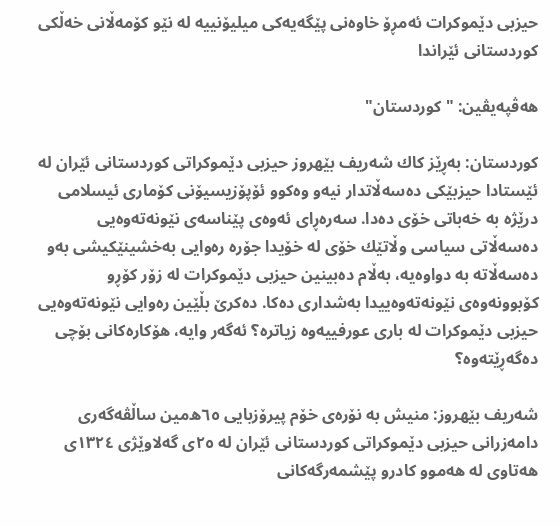حیزبی دێموكرات ئه‌مڕۆ خاوه‌نی پێگه‌یه‌كی میلیۆنییه‌ له‌ نێو كۆمه‌ڵانی خه‌ڵكی كوردستانی‌ ئێراندا

هه‌ڤپه‌یڤین: "كوردستان"

كوردستان: به‌ڕێز كاك شه‌ریف بێهروز حیزبی دێموكراتی كوردستانی ئێران له‌ ئێستادا حیزبێكی ده‌سه‌ڵاتدار نیه‌‌و وه‌كوو ئۆپۆزیسیۆنی كۆماری ئیسلامی درێژه‌ به‌ خه‌باتی خۆی ده‌دا. سه‌ره‌ڕای ئه‌وه‌ی پێناسه‌ی نێونه‌ته‌وه‌یی ده‌سه‌ڵاتی سیاسی وڵاتێك خۆی له‌ خۆیدا جۆره‌ ره‌وایی به‌خشینێكیشی به‌و ده‌سه‌ڵاته‌ به‌ دواوه‌یه‌، به‌ڵام ده‌بینین حیزبی دێموكرات له‌ زۆر كۆڕ‌و كۆبوونه‌وه‌ی نێونه‌ته‌وه‌ییدا به‌شداری ‌ده‌كا. ده‌كرێ‌ بڵێین ره‌وایی نێونه‌ته‌وه‌یی حیزبی دێموكرات له‌ باری عورفییه‌وه‌ زیاتره‌؟ ئه‌گه‌ر وایه‌، هۆكاره‌كانی بۆچی ده‌گه‌ڕێته‌وه‌؟

شه‌ریف بێهروز: منیش به‌ نۆره‌ی خۆم پیرۆزبایی ٦٥ه‌مین ساڵڤه‌گه‌ری دامه‌زرانی حیزبی دێموكراتی كوردستانی ئێران له‌ ٢٥ی گه‌لاوێژی ١٣٢٤ی هه‌تاوی له‌ هه‌موو كادرو پێشمه‌رگه‌كانی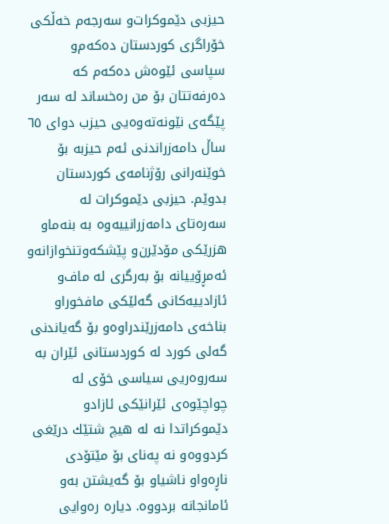حیزبی دێموكرات‌و سه‌رجه‌م خه‌ڵكی خۆراگری كوردستان ده‌كه‌م‌و سپاسی ئێوه‌ش ده‌كه‌م كه‌ ده‌رفه‌تتان بۆ من ره‌خساند له‌ سه‌ر پێگه‌ی نێونه‌ته‌وه‌یی حیزب دوای ٦٥ ساڵ دامه‌زراندنی ئه‌م حیزبه‌ بۆ خوێنه‌رانی رۆژنامه‌ی كوردستان بدوێم. حیزبی دێموكرات له‌ سه‌ره‌تای دامه‌زرانییه‌وه‌ به‌ بنه‌ماو هزرێكی مۆدێرن‌و پێشكه‌وتنخوازانه‌‌و ئه‌مڕۆییانه‌ بۆ به‌رگری له‌ ماف‌و ئازادییه‌كانی گه‌لێكی مافخوراو بناخه‌ی دامه‌زرێندراوه‌‌و بۆ گه‌یاندنی گه‌لی كورد له‌ كوردستانی ئێران به‌ سه‌روه‌ریی سیاسی خۆی له‌ چواچێوه‌ی ئێرانێكی ئازادو دێموكراتدا نه‌ له‌ هیچ شتێك درێغی كردووه‌‌و نه‌ په‌نای بۆ مێتۆدی ناڕه‌واو ناشیاو بۆ گه‌یشتن به‌و ئامانجانه‌ بردووه‌. دیاره‌ ره‌وایی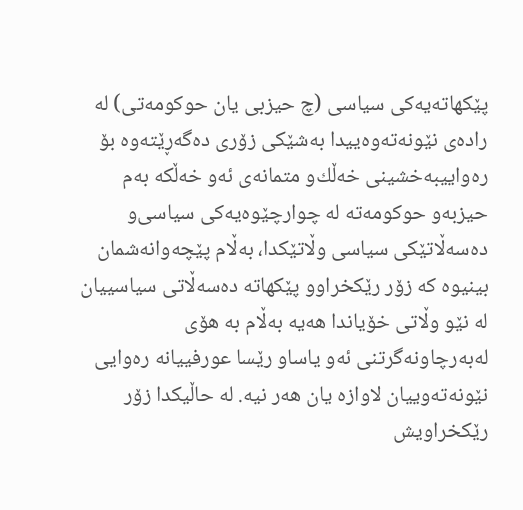پێكهاته‌یه‌كی سیاسی (چ حیزبی یان حوكومه‌تی) له‌ راده‌ی نێونه‌ته‌وه‌ییدا به‌شێكی زۆری ده‌گه‌ڕێته‌وه‌ بۆ ره‌واییبه‌خشینی خه‌ڵك‌و متمانه‌ی ئه‌و خه‌ڵكه‌ به‌م حیزبه‌‌و حوكومه‌ته‌ له‌ چوارچێوه‌یه‌كی سیاسی‌و ده‌سه‌ڵاتێكی سیاسی وڵاتێكدا، به‌ڵام پێچه‌وانه‌شمان بینیوه‌ كه‌ زۆر رێكخراوو پێكهاته‌ ده‌سه‌ڵاتی سیاسییان له‌ نێو وڵاتی خۆیاندا هه‌یه‌ به‌ڵام به‌ هۆی له‌به‌رچاونه‌گرتنی ئه‌و یاساو رێسا عورفییانه‌ ره‌وایی نێونه‌ته‌وییان لاوازه‌ یان هه‌ر نیه‌. له‌ حاڵیكدا زۆر رێكخراویش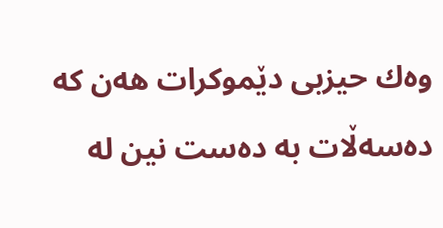وه‌ك حیزبی دێموكرات هه‌ن كه‌ ده‌سه‌ڵات به‌ ده‌ست نین له‌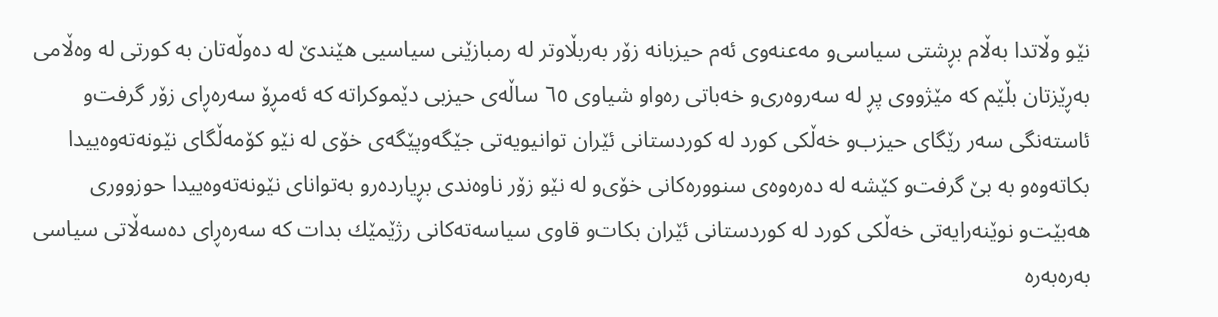نێو وڵاتدا به‌ڵام بڕشتی سیاسی‌و مه‌عنه‌وی ئه‌م حیزبانه‌ زۆر به‌ربڵاوتر له‌ رمبازێنی سیاسیی هێندێ‌ له‌ ده‌وڵه‌تان به‌ كورتی له‌ وه‌ڵامی به‌ڕێزتان بڵێم كه‌ مێژووی پڕ له‌ سه‌روه‌ری‌و خه‌باتی ره‌واو شیاوی ٦٥ ساڵه‌ی حیزبی دێموكراته‌ كه‌ ئه‌مڕۆ سه‌ره‌ڕای زۆر گرفت‌و ئاسته‌نگی سه‌ر رێگای حیزب‌و خه‌ڵكی كورد له‌ كوردستانی ئێران توانیویه‌تی جێگه‌‌وپێگه‌ی خۆی له‌ نێو كۆمه‌ڵگای نێونه‌ته‌وه‌ییدا بكاته‌وه‌‌و به‌ بێ گرفت‌و كێشه‌ له‌ ده‌ره‌وه‌ی سنووره‌كانی خۆی‌و له‌ نێو زۆر ناوه‌ندی بڕیارده‌رو به‌توانای نێونه‌ته‌وه‌ییدا حوزووری هه‌بێت‌و نوێنه‌رایه‌تی خه‌ڵكی كورد له‌ كوردستانی ئێران بكات‌و قاوی سیاسه‌ته‌كانی رژێمێك بدات كه‌ سه‌ره‌ڕای ده‌سه‌ڵاتی سیاسی به‌ره‌به‌ره‌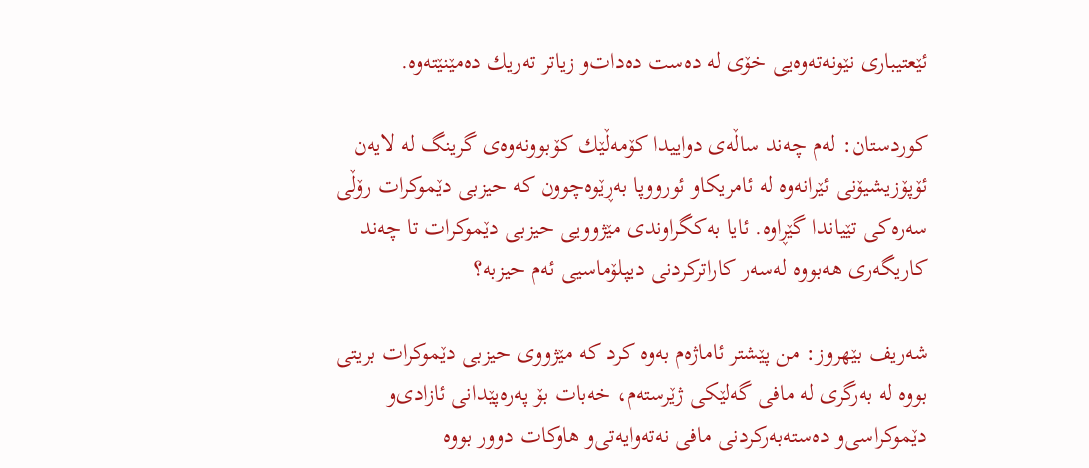ئێعتیباری نێونه‌ته‌وه‌یی خۆی له‌ ده‌ست ده‌دات‌و زیاتر ته‌ریك ده‌مێنێته‌وه‌.

كوردستان: له‌م چه‌ند ساڵه‌ی دواییدا كۆمه‌ڵێك كۆبوونه‌وه‌ی گرینگ له‌ لایه‌ن ئۆپۆزیشیۆنی‌ ئێرانه‌وه‌ له‌ ئامریكا‌و ئورووپا به‌ڕێوه‌چوون كه‌ حیزبی دێموكرات رۆڵی سه‌ره‌كی تێیاندا گێڕاوه‌. ئایا به‌كگراوندی مێژوویی حیزبی دێموكرات تا چه‌ند كاریگه‌ری هه‌بووه‌ له‌سه‌ر كاراتركردنی دیپلۆماسیی ئه‌م حیزبه‌؟

شه‌ریف بێهروز: من پێشتر ئاماژه‌م به‌وه‌ كرد كه‌ مێژووی حیزبی دێموكرات بریتی بووه‌ له‌ به‌رگری له‌ مافی گه‌لێكی ژێرسته‌م، خه‌بات بۆ په‌ره‌پێدانی ئازادی‌و دێموكراسی‌و ده‌سته‌به‌ركردنی مافی نه‌ته‌وایه‌تی‌و هاوكات دوور بووه‌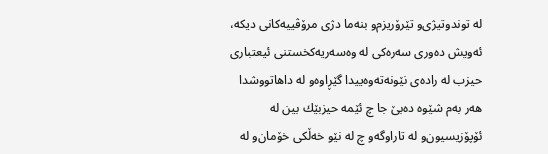له‌ توندوتیژی‌و تێرۆریزم‌و بنه‌ما دژی مرۆڤییه‌كانی دیكه‌، ئه‌ویش ده‌وری سه‌ره‌كی له‌ وه‌سه‌ریه‌كخستنی ئیعتباری حیزب له‌ راده‌ی نێونه‌ته‌وه‌ییدا گێڕاوه‌‌و له‌ داهاتووشدا هه‌ر به‌م شێوه‌ ده‌بێ جا چ ئێمه‌ حیزبێك بین له‌ ئۆپۆزیسیون‌و له‌ تاراوگه‌‌و چ له‌ نێو خه‌ڵكی خۆمان‌و له‌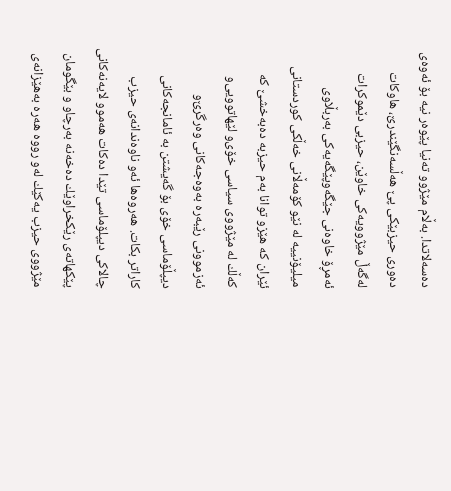ده‌سه‌لاتدا. به‌ڵام مێژوو ته‌نیا پێوه‌ر نیه‌ بۆ ئه‌وه‌ی ده‌وری حیزبێكی‌ پێ‌ هه‌ڵسه‌نگێندرێ، هاوكات له‌گه‌ڵ مێژوویه‌كی خاوێن، حیزبی دێموكرات ئه‌مڕۆ خاوه‌نی جێگه‌‌وپێگه‌یه‌كی به‌ربڵاوی میلیۆنییه‌ له‌ نێو كۆمه‌ڵانی خه‌ڵكی كوردستانی ئێران كه‌ هێزو توانا به‌م حیزبه‌ ده‌به‌خشێ كه‌ كه‌ڵك له‌ مێژووی سیاسی خۆی‌و لێهاتوویی‌و ئه‌زموونی رێبه‌ره‌ به‌وه‌جه‌كانی وه‌رگرێ‌و دیپڵۆماسی خۆی بۆ گه‌یشتن به‌ ئامانجه‌كانی كاراتر بكات. هه‌روه‌ها ئه‌و ناوه‌ندانه‌ی حیزب چالاكی دیپلۆماسی تێدا ده‌كات هه‌موو لایه‌نه‌كانی پێكهاته‌ی رێكخراوێك ده‌خه‌نه‌ به‌رچاو و بێگومان مێژووی حیزب یه‌كێك له‌و رووه‌ هه‌ره‌ به‌هێزانه‌ی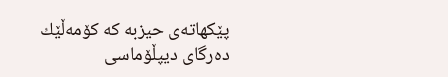پێكهاته‌ی حیزبه‌ كه‌ كۆمه‌ڵێك ده‌رگای دیپڵۆماسی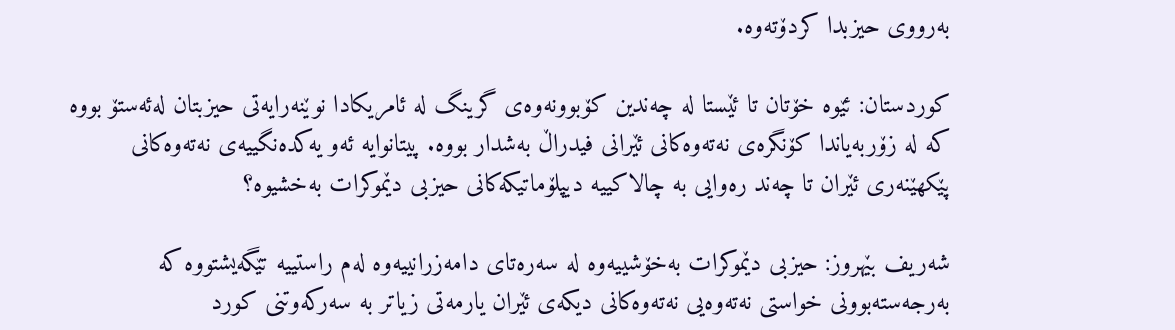به‌رووی حیزبدا كردۆته‌وه‌.

كوردستان: ئێوه‌ خۆتان تا ئێستا له‌ چه‌ندین كۆبوونه‌وه‌ی گرینگ له‌ ئامریكادا نوێنه‌رایه‌تی حیزبتان له‌ئه‌ستۆ بووه‌ كه‌ له‌ زۆربه‌یاندا كۆنگره‌ی نه‌ته‌وه‌كانی ئێرانی فیدراڵ به‌شدار بووه‌. پیتانوایه‌ ئه‌و یه‌كده‌نگییه‌ی نه‌ته‌وه‌كانی پێكهێنه‌ری ئێران تا چه‌ند ره‌وایی به‌ چالاكییه‌ دیپلۆماتیكه‌كانی حیزبی دێموكرات به‌خشیوه‌؟

شه‌ریف بێهروز: حیزبی دێموكرات به‌خۆشییه‌وه‌ له‌ سه‌ره‌تای دامه‌زرانییه‌وه‌ له‌م راستییه‌ تێگه‌یشتووه‌ كه‌ به‌رجه‌سته‌بوونی خواستی نه‌ته‌وه‌یی نه‌ته‌وه‌كانی دیكه‌ی ئێران یارمه‌تی زیاتر به‌ سه‌ركه‌وتنی كورد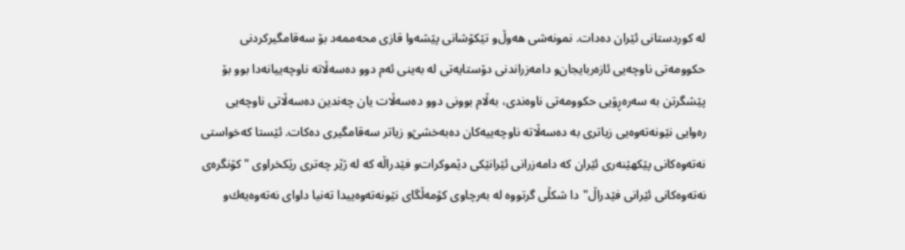له‌ كوردستانی ئێران ده‌دات. نمونه‌شی هه‌وڵ‌و تێكۆشانی پێشه‌وا قازی محه‌ممه‌د بۆ سه‌قامگیركردنی حكوومه‌تی ناوچه‌یی ئازه‌ربایجان‌و دامه‌زراندنی دۆستایه‌تی له‌ به‌ینی ئه‌م دوو ده‌سه‌ڵاته‌ ناوچه‌ییانه‌دا بوو بۆ پێشگرتن به‌ سه‌ره‌ڕۆیی حكوومه‌تی ناوه‌ندی، به‌ڵام بوونی دوو ده‌سه‌ڵات یان چه‌ندین ده‌سه‌ڵاتی ناوچه‌یی ره‌وایی نێونه‌ته‌وه‌یی زیاتری به‌ ده‌سه‌ڵاته‌ ناوچه‌ییه‌كان ده‌به‌خشێ‌‌و زیاتر سه‌قامگیری ده‌كات. ئێستا كه‌خواستی‌ نه‌ته‌وه‌كانی پێكهێنه‌ری ئێران كه‌ دامه‌زرانی‌ ئێرانێكی دێموكرات‌و فێدراڵه‌ كه‌ له‌ ژێر چه‌تری رێكخراوی "كۆنگره‌ی نه‌ته‌وه‌كانی ئێرانی فێدراڵ"دا شكڵی گرتووه‌ له‌ به‌رچاوی كۆمه‌ڵگای نێونه‌ته‌وه‌ییدا ته‌نیا داوای نه‌ته‌وه‌یه‌ك‌و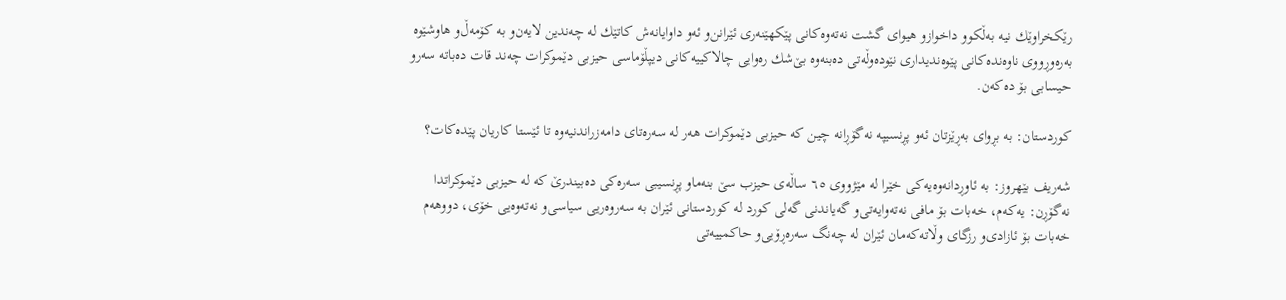رێكخراوێك نیه‌ به‌ڵكوو داخوازو هیوای گشت نه‌ته‌وه‌كانی پێكهێنه‌ری ئێرانن‌و ئه‌و داوایانه‌ش كاتێك له‌ چه‌ندین لایه‌ن‌و به‌ كۆمه‌ڵ‌و هاوشێوه‌ به‌ره‌وڕووی ناوه‌نده‌كانی پێوه‌ندیداری نێوده‌وڵه‌تی ده‌بنه‌وه‌ بێ‌شك ره‌وایی چالاكییه‌كانی دیپڵۆماسی حیزبی دێموكرات چه‌ند قات ده‌باته‌ سه‌رو حیسابی بۆ ده‌كه‌ن.

كوردستان: به‌ بڕوای به‌ڕێزتان ئه‌و پڕنسیپه‌ نه‌گۆڕانه‌ چین كه‌ حیزبی دێموكرات هه‌ر له‌ سه‌ره‌تای دامه‌زراندنیه‌وه‌ تا ئێستا كاریان پێده‌كات؟

شه‌ریف بێهروز: به‌ ئاوڕدانه‌وه‌یه‌كی خێرا له‌ مێژووی ٦٥ ساڵه‌ی حیزب سێ بنه‌ماو پڕنسیبی سه‌ره‌كی ده‌بیندرێ كه‌ له‌ حیزبی دێموكراتدا نه‌گۆڕن: یه‌كه‌م، خه‌بات بۆ مافی نه‌ته‌وایه‌تی‌و گه‌یاندنی گه‌لی كورد له‌ كوردستانی ئێران به‌ سه‌روه‌ریی سیاسی‌و نه‌ته‌وه‌یی خۆی، دووهه‌م خه‌بات بۆ ئازادی‌و رزگای وڵاته‌كه‌مان ئێران له‌ چه‌نگ سه‌ره‌ڕۆیی‌و حاكمییه‌تی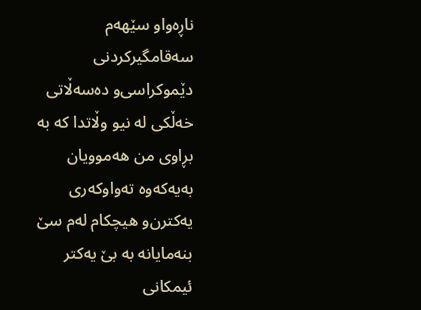ناڕه‌واو سێهه‌م سه‌قامگیركردنی دێموكراسی‌و ده‌سه‌ڵاتی خه‌ڵكی له‌ نیو وڵاتدا كه‌ به‌ بڕاوی من هه‌موویان به‌یه‌كه‌وه‌ ته‌واوكه‌ری یه‌كترن‌و هیچكام له‌م سێ بنه‌مایانه‌ به‌ بێ یه‌كتر ئیمكانی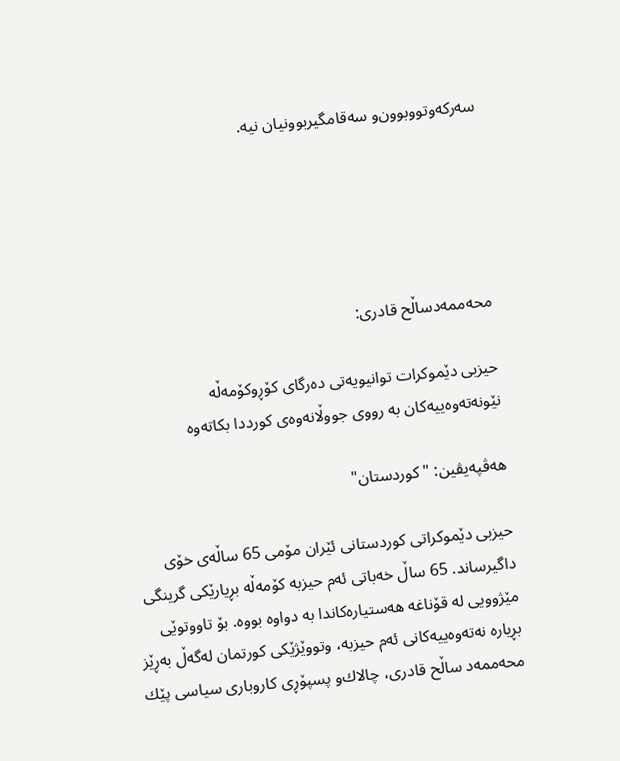سه‌ركه‌وتووبوون‌و سه‌قامگیربوونیان نیه‌.





محه‌ممه‌دساڵح قادری‌:

حیزبی‌ دێموكرات توانیویه‌تی‌ ده‌رگای‌ كۆڕوكۆمه‌ڵه‌ نێونه‌ته‌وه‌ییه‌كان به‌ رووی‌ جووڵانه‌وه‌ی‌ كورددا بكاته‌وه‌

هه‌ڤپه‌یڤین: "كوردستان"

حیزبی‌ دێموكراتی‌ كوردستانی‌ ئێران مۆمی‌ 65 ساڵه‌ی‌ خۆی‌ داگیرساند. 65 ساڵ خه‌باتی‌ ئه‌م حیزبه‌ كۆمه‌ڵه‌ بڕیارێكی‌ گرینگی‌ مێژوویی‌ له‌ قۆناغه‌ هه‌ستیاره‌كاندا به‌ دواوه‌ بووه‌. بۆ تاووتوێی‌ بڕیاره‌ نه‌ته‌وه‌ییه‌كانی‌ ئه‌م حیزبه‌، وتووێژێكی‌ كورتمان له‌گه‌ڵ به‌ڕێز محه‌ممه‌د ساڵح قادری‌، چالاك‌و پسپۆڕی‌ كاروباری‌ سیاسی‌ پێك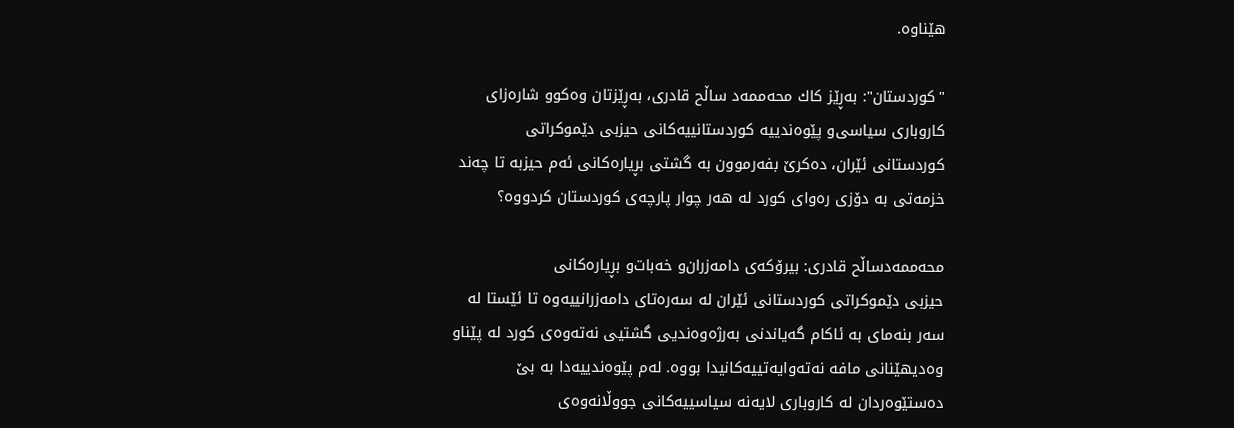هێناوه‌.

"كوردستان": به‌ڕێز كاك محه‌ممه‌د ساڵح قادری‌، به‌ڕێزتان وه‌كوو شاره‌زای‌ كاروباری‌ سیاسی‌‌و پێوه‌ندییه‌ كوردستانییه‌كانی‌ حیزبی‌ دێموكراتی‌ كوردستانی‌ ئێران، ده‌كرێ‌ بفه‌رموون به‌ گشتی‌ بڕیاره‌كانی‌ ئه‌م حیزبه‌ تا چه‌ند خزمه‌تی‌ به‌ دۆزی‌ ره‌وای‌ كورد له‌ هه‌ر چوار پارچه‌ی‌ كوردستان كردووه‌؟

محه‌ممه‌دساڵح قادری‌: بیرۆكه‌ی‌ دامه‌زران‌و خه‌بات‌و بڕیاره‌كانی‌ حیزبی‌ ‌دێموكراتی‌ كوردستانی‌ ئێران له‌ سه‌ره‌تای‌ دامه‌زرانییه‌وه‌ تا ئێستا له‌ سه‌ر بنه‌مای‌ به‌ ئاكام گه‌یاندنی‌ به‌رژه‌وه‌ندیی‌ گشتیی‌ نه‌ته‌وه‌ی‌ كورد له‌ پێناو وه‌دیهێنانی‌ مافه‌ نه‌ته‌وایه‌تییه‌كانیدا بووه‌. له‌م پێوه‌ندییه‌دا به‌ بێ‌ ده‌ستێوه‌ردان له‌ كاروباری‌ لایه‌نه‌ سیاسییه‌كانی‌ جووڵانه‌وه‌ی‌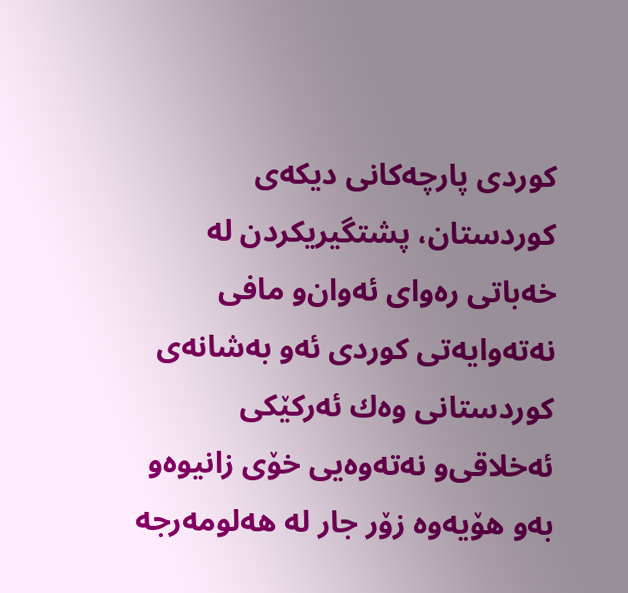كوردی‌ پارچه‌كانی‌ دیكه‌ی‌ كوردستان، پشتگیریكردن له‌ خه‌باتی‌ ره‌وای‌ ئه‌وان‌و مافی‌ نه‌ته‌وایه‌تی‌ كوردی‌ ئه‌و به‌شانه‌ی‌ كوردستانی‌ وه‌ك ئه‌ركێكی‌ ئه‌خلاقی‌‌و نه‌ته‌وه‌یی‌ خۆی‌ زانیوه‌‌و به‌و هۆیه‌وه‌ زۆر جار له‌ هه‌لومه‌رجه‌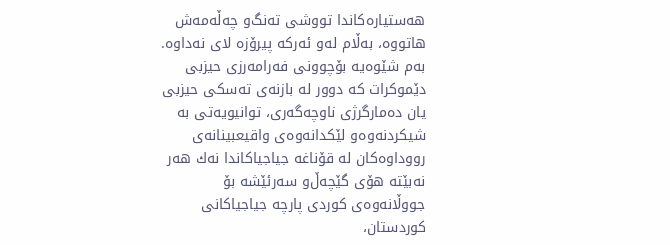هه‌ستیاره‌كاندا تووشی‌ ته‌نگ‌و چه‌ڵه‌مه‌ش هاتووه‌، به‌ڵام له‌و ئه‌ركه‌ پیرۆزه‌ لای‌ نه‌داوه‌. به‌م شێوه‌یه‌ بۆچوونی‌ فه‌رامه‌رزی‌ حیزبی‌ دێموكرات كه‌ دوور له‌ بازنه‌ی‌ ته‌سكی‌ حیزبی‌ یان ده‌مارگرژی‌ ناوچه‌گه‌ری‌، توانیویه‌تی‌ به‌ شیكردنه‌وه‌‌و لێكدانه‌وه‌ی‌ واقیعبینانه‌ی‌ رووداوه‌كان له‌ قۆناغه‌ جیاجیاكاندا نه‌ك هه‌ر نه‌بێته‌ هۆی‌ گێچه‌ڵ‌و سه‌رئێشه‌ بۆ جووڵانه‌وه‌ی‌ كوردی‌ پارچه‌ جیاجیاكانی‌ كوردستان،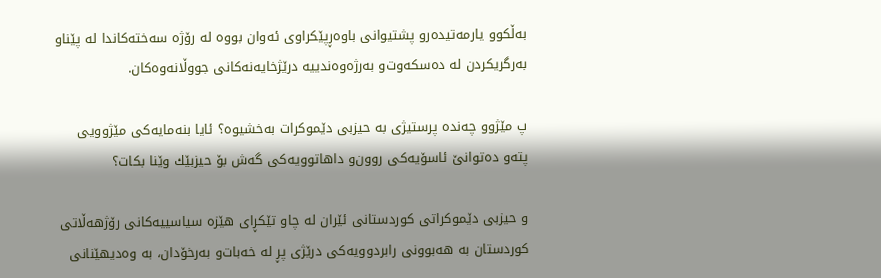به‌ڵكوو یارمه‌تیده‌ر‌و پشتیوانی‌ باوه‌ڕپێكراوی‌ ئه‌وان بووه‌ له‌ رۆژه‌ سه‌خته‌كاندا له‌ پێناو به‌رگریكردن له‌ ده‌سكه‌وت‌و به‌رژه‌وه‌ندییه‌ درێژخایه‌نه‌كانی‌ جووڵانه‌وه‌كان.

پ مێژوو چه‌نده‌ پرستیژی‌ به‌ حیزبی‌ دێموكرات به‌خشیوه‌؟ ئایا بنه‌مایه‌كی‌ مێژوویی‌ پته‌‌و ده‌توانێ‌ ئاسۆیه‌كی‌ روون‌و داهاتوویه‌كی‌ گه‌ش بۆ حیزبێك وێنا بكات؟

و حیزبی‌ دێموكراتی‌ كوردستانی‌ ئێران له‌ چاو تێكڕای‌ هێزه‌ سیاسییه‌كانی‌ رۆژهه‌ڵاتی‌ كوردستان به‌ هه‌بوونی‌ رابردوویه‌كی‌ درێژی‌ پڕ له‌ خه‌بات‌و به‌رخۆدان، به‌ وه‌دیهێنانی‌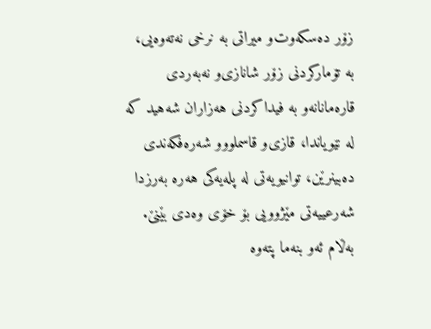زۆر ده‌سكه‌وت‌و میراتی‌ به‌ نرخی‌ نه‌ته‌وه‌یی‌، به‌ تۆماركردنی‌ زۆر شانازی‌‌و نه‌به‌ردی‌ قاره‌مانانه‌‌و به‌ فیداكردنی‌ هه‌زاران شه‌هید كه‌ له‌ نێویاندا، قازی‌‌و قاسملوو‌و شه‌ره‌فكه‌ندی‌ ده‌بینرێن، توانیویه‌تی‌ له‌ پله‌یه‌كی‌ هه‌ره‌ به‌رزدا شه‌رعییه‌تی‌ مێژوویی‌ بۆ خۆی‌ وه‌دی‌ بێنێ‌. به‌ڵام ئه‌و بنه‌ما پته‌وه‌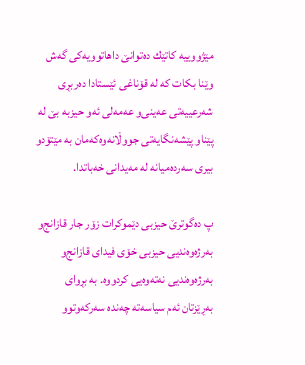مێژووییه‌ كاتێك ده‌توانێ‌ داهاتوویه‌كی‌ گه‌ش وێنا بكات كه‌ له‌ قۆناغی‌ ئێستادا ده‌ربڕی‌ شه‌رعییه‌تی‌ عه‌ینی‌‌و عه‌مه‌لی‌ ئه‌و حیزبه‌ بێ‌ له‌ پێناو پێشه‌نگایه‌تی‌ جووڵانه‌وه‌كه‌مان به‌ مێتۆد‌و بیری‌ سه‌رده‌میانه‌ له‌ مه‌یدانی‌ خه‌باتدا.

پ ده‌گوترێ‌ حیزبی‌ دێموكرات زۆر جار قازانج‌و به‌رژه‌وه‌ندیی‌ حیزبی‌ خۆی‌ فیدای‌ قازانج‌و به‌رژه‌وه‌ندیی‌ نه‌ته‌وه‌یی‌ كردووه‌. به‌ بڕوای‌ به‌ڕێزتان ئه‌م سیاسه‌ته‌ چه‌نده‌ سه‌ركه‌وتوو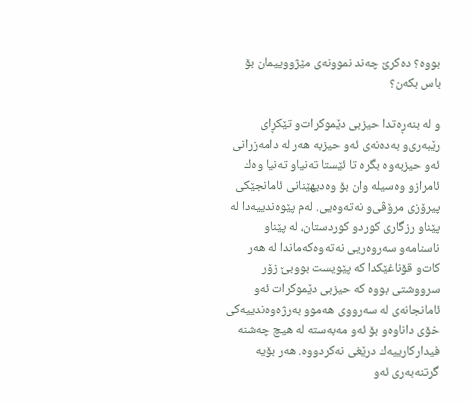بووه‌؟ ده‌كرێ‌ چه‌ند نموونه‌ی‌ مێژووییمان بۆ باس بكه‌ن؟

و له‌ بنه‌ڕه‌تدا حیزبی‌ دێموكرات‌و تێكڕای‌ رێبه‌ری‌‌و به‌ده‌نه‌ی‌ ئه‌و حیزبه‌ هه‌ر له‌ دامه‌زرانی‌ ئه‌و حیزبه‌وه‌ بگره‌ تا ئێستا ته‌نیا‌و ته‌نیا وه‌ك ئامراز‌و وه‌سیله‌ وان بۆ وه‌دیهێنانی‌ ئامانجێكی‌ پیرۆزی‌ مرۆڤی‌‌و نه‌ته‌وه‌یی‌. له‌م پێوه‌ندییه‌دا له‌ پێناو رزگاری‌ كورد‌و كوردستان، له‌ پێناو ناسنامه‌‌و سه‌روه‌ریی‌ نه‌ته‌وه‌كه‌ماندا له‌ هه‌ر كات‌و قۆناغێكدا كه‌ پێویست بووبێ‌ زۆر سرووشتی‌ بووه‌ كه‌ حیزبی‌ دێموكرات ئه‌و ئامانجانه‌ی‌ له‌ سه‌رووی‌ هه‌موو به‌رژه‌وه‌ندییه‌كی‌ خۆی‌ داناوه‌‌و بۆ ئه‌و مه‌به‌سته‌ له‌ هیچ چه‌شنه‌ فیداركارییه‌ك درێغی‌ نه‌كردووه‌. هه‌ر بۆیه‌ گرتنه‌به‌ری‌ ئه‌و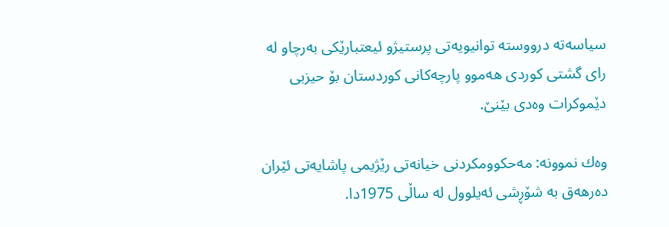سیاسه‌ته‌ درووسته‌ توانیویه‌تی‌ پرستیژ‌و ئیعتبارێكی‌ به‌رچاو له‌ رای‌ گشتی‌ كوردی‌ هه‌موو پارچه‌كانی‌ كوردستان بۆ حیزبی‌ دێموكرات وه‌دی‌ بێنێ‌.

وه‌ك نموونه‌: مه‌حكوومكردنی‌ خیانه‌تی‌ رێژیمی‌ پاشایه‌تی‌ ئێران ده‌رهه‌ق به‌ شۆڕشی‌ ئه‌یلوول له‌ ساڵی‌ 1975دا.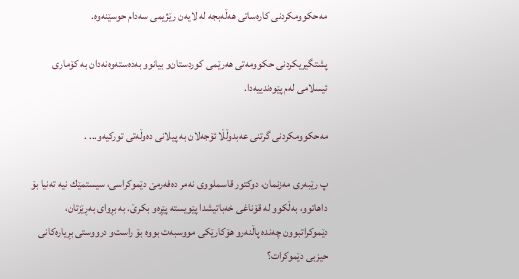مه‌حكوومكردنی‌ كاره‌ساتی‌ هه‌ڵه‌بجه‌ له‌ لایه‌ن رێژیمی‌ سه‌دام حوسێنه‌وه‌.

پشتگیریكردنی‌ حكوومه‌تی‌ هه‌رێمی‌ كوردستان‌و بیانوو به‌ده‌سته‌وه‌نه‌دان به‌ كۆماری‌ ئیسلامی‌ له‌م پێوه‌ندییه‌دا.

مه‌حكوومكردنی‌ گرتنی‌ عه‌بدوڵڵا ئۆجه‌لان به‌ پیلانی‌ ده‌وڵه‌تی‌ توركیه‌‌و... .

پ رێبه‌ری‌ مه‌زنمان، دوكتور قاسملووی‌ نه‌مر ده‌فه‌رمێ‌ دێموكراسی‌، سیستمێك نیه‌ ته‌نیا بۆ داهاتوو، به‌ڵكوو له‌ قۆناغی‌ خه‌باتیشدا پێویسته‌ پێڕه‌و بكرێ‌. به‌ بڕوای‌ به‌ڕێزتان، دێموكراتبوون چه‌نده‌ پاڵنه‌ر‌و هۆكارێكی‌ مووسبه‌ت بووه‌ بۆ راست‌و درووستی‌ بڕیاره‌كانی‌ حیزبی‌ دێموكرات؟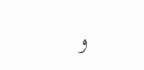و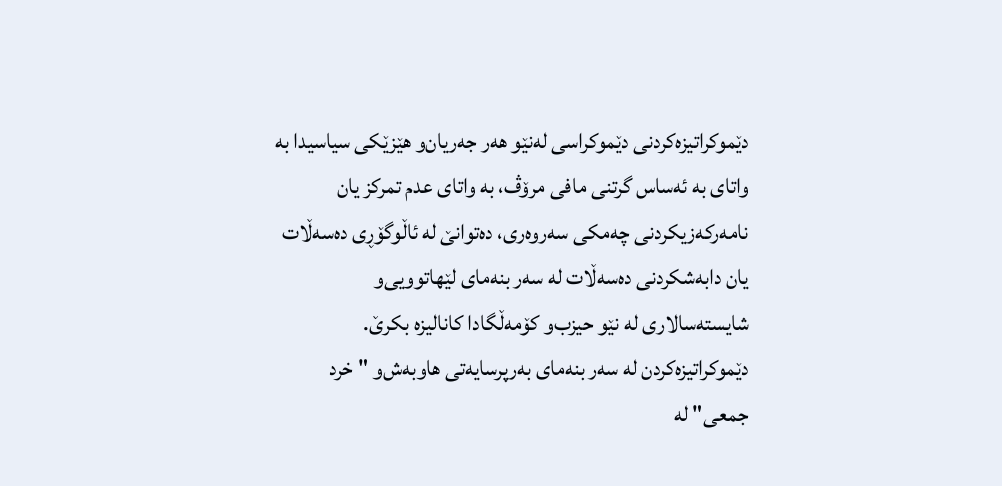دێموكراتیزه‌كردنی‌ دێموكراسی‌ له‌نێو هه‌ر جه‌ریان‌و هێزێكی‌ سیاسیدا به‌ واتای‌ به‌ ئه‌ساس گرتنی‌ مافی‌ مرۆڤ، به‌ واتای‌ عدم تمركز یان نامه‌ركه‌زیكردنی‌ چه‌مكی‌ سه‌روه‌ری‌، ده‌توانێ‌ له‌ ئاڵوگۆڕی‌ ده‌سه‌ڵات یان دابه‌شكردنی‌ ده‌سه‌ڵات له‌ سه‌ر بنه‌مای‌ لێهاتوویی‌‌و شایسته‌سالاری‌ له‌ نێو حیزب‌و كۆمه‌ڵگادا كانالیزه‌ بكرێ‌. دێموكراتیزه‌كردن له‌ سه‌ر بنه‌مای‌ به‌رپرسایه‌تی‌ هاوبه‌ش‌و "خرد جمعی‌" له‌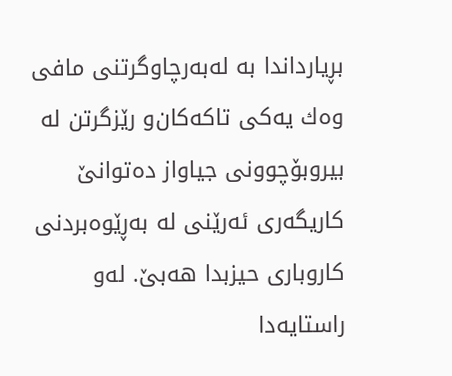بڕیارداندا به‌ له‌به‌رچاوگرتنی‌ مافی‌ وه‌ك یه‌كی‌ تاكه‌كان‌و رێزگرتن له‌ بیروبۆچوونی‌ جیاواز ده‌توانێ‌ كاریگه‌ری‌ ئه‌رێنی‌ له‌ به‌ڕێوه‌بردنی‌ كاروباری‌ حیزبدا هه‌بێ‌. له‌و راستایه‌دا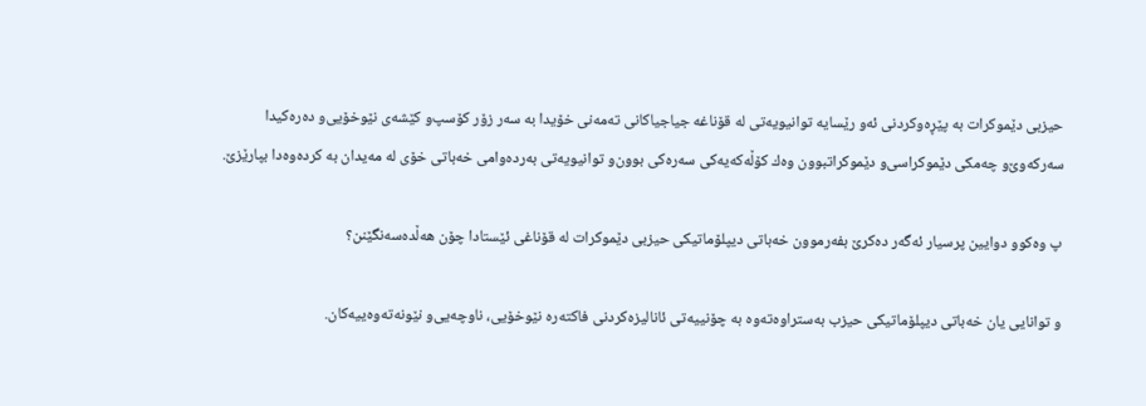حیزبی‌ دێموكرات به‌ پێڕه‌وكردنی‌ ئه‌و رێسایه‌ توانیویه‌تی‌ له‌ قۆناغه‌ جیاجیاكانی‌ ته‌مه‌نی‌ خۆیدا به‌ سه‌ر زۆر كۆسپ‌و كێشه‌ی‌ نێوخۆیی‌‌و ده‌ره‌كیدا سه‌ركه‌وێ‌‌و چه‌مكی‌ دێموكراسی‌‌و دێموكراتبوون وه‌ك كۆڵه‌كه‌یه‌كی‌ سه‌ره‌كی‌ بوون‌و توانیویه‌تی‌ به‌رده‌وامی‌ خه‌باتی‌ خۆی‌ له‌ مه‌یدان به‌ كرده‌وه‌دا بپارێزێ‌.

پ وه‌كوو دوایین پرسیار ئه‌گه‌ر ده‌كرێ‌ بفه‌رموون خه‌باتی‌ دیپلۆماتیكی‌ حیزبی‌ دێموكرات له‌ قۆناغی‌ ئێستادا چۆن هه‌ڵده‌سه‌نگێنن؟

و توانایی‌ یان خه‌باتی‌ دیپلۆماتیكی‌ حیزب به‌ستراوه‌ته‌وه‌ به‌ چۆنییه‌تی‌ ئانالیزه‌كردنی‌ فاكته‌ره‌ نێوخۆیی‌، ناوچه‌یی‌‌و نێونه‌ته‌وه‌ییه‌كان.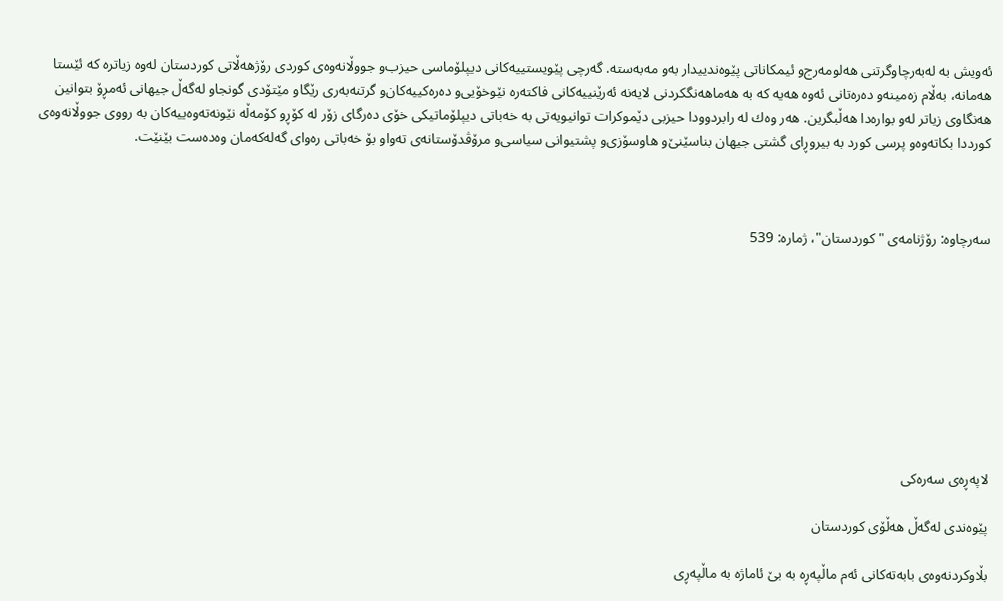ئه‌ویش به‌ له‌به‌رچاوگرتنی‌ هه‌لومه‌رج‌و ئیمكاناتی‌ پێوه‌ندییدار به‌و مه‌به‌سته‌. گه‌رچی‌ پێویستییه‌كانی‌ دیپلۆماسی‌ حیزب‌و جووڵانه‌وه‌ی‌ كوردی‌ رۆژهه‌ڵاتی‌ كوردستان له‌وه‌ زیاتره‌ كه‌ ئێستا هه‌مانه‌، به‌ڵام زه‌مینه‌‌و ده‌ره‌تانی‌ ئه‌وه‌ هه‌یه‌ كه‌ به‌ هه‌ماهه‌نگكردنی‌ لایه‌نه‌ ئه‌رێنییه‌كانی‌ فاكته‌ره‌ نێوخۆیی‌‌و ده‌ره‌كییه‌كان‌و گرتنه‌به‌ری‌ رێگا‌و مێتۆدی‌ گونجاو له‌گه‌ڵ جیهانی‌ ئه‌مڕۆ بتوانین هه‌نگاوی‌ زیاتر له‌و بواره‌دا هه‌ڵبگرین. هه‌ر وه‌ك له‌ رابردوودا حیزبی‌ دێموكرات توانیویه‌تی‌ به‌ خه‌باتی‌ دیپلۆماتیكی‌ خۆی‌ ده‌رگای‌ زۆر له‌ كۆڕ‌و كۆمه‌ڵه‌ نێونه‌ته‌وه‌ییه‌كان به‌ رووی‌ جووڵانه‌وه‌ی‌ كورددا بكاته‌وه‌‌و پرسی‌ كورد به‌ بیروڕای‌ گشتی‌ جیهان بناسێنێ‌‌و هاوسۆزی‌‌و پشتیوانی‌ سیاسی‌‌و مرۆڤدۆستانه‌ی‌ ته‌واو بۆ خه‌باتی‌ ره‌وای‌ گه‌له‌كه‌مان وه‌ده‌ست بێنێت.



سه‌رچاوه‌: رۆژنامه‌ی‌ "كوردستان"، ژماره‌: 539









لاپه‌ڕه‌ی‌ سه‌ره‌كی‌

پێوه‌ندی‌ له‌گه‌ڵ‌ هه‌ڵۆی‌ كوردستان

بڵاوکردنه‌وه‌ی بابه‌ته‌کانی ئه‌م ماڵپه‌ڕه به‌ بێ ئاماژه به ماڵپه‌ڕی‌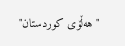"هه‌ڵۆی‌ كوردستان"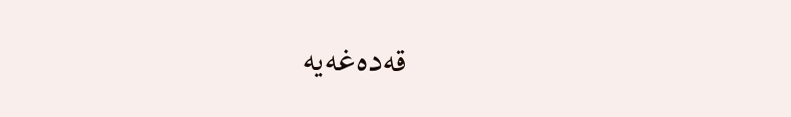قه‌ده‌غه‌یه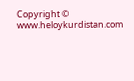Copyright © www.heloykurdistan.com